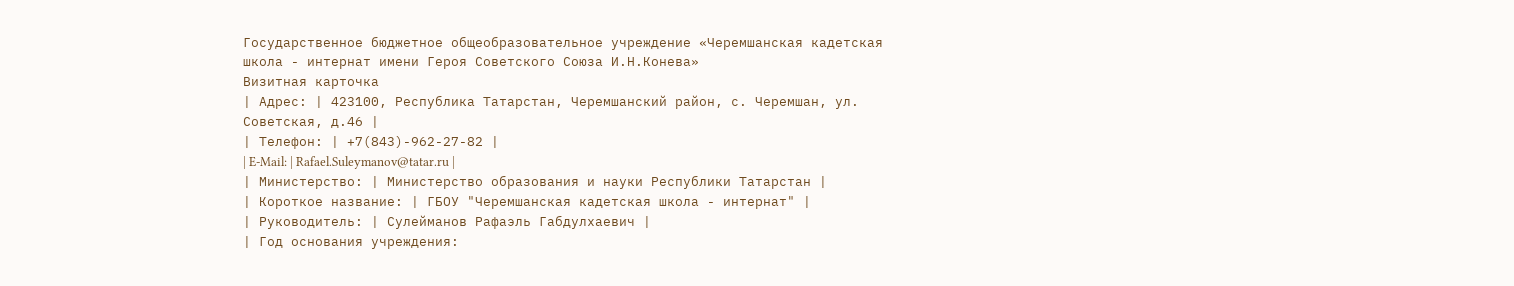Государственное бюджетное общеобразовательное учреждение «Черемшанская кадетская школа - интернат имени Героя Советского Союза И.Н.Конева»
Визитная карточка
| Адрес: | 423100, Республика Татарстан, Черемшанский район, с. Черемшан, ул. Советская, д.46 |
| Телефон: | +7(843)-962-27-82 |
| E-Mail: | Rafael.Suleymanov@tatar.ru |
| Министерство: | Министерство образования и науки Республики Татарстан |
| Короткое название: | ГБОУ "Черемшанская кадетская школа - интернат" |
| Руководитель: | Сулейманов Рафаэль Габдулхаевич |
| Год основания учреждения: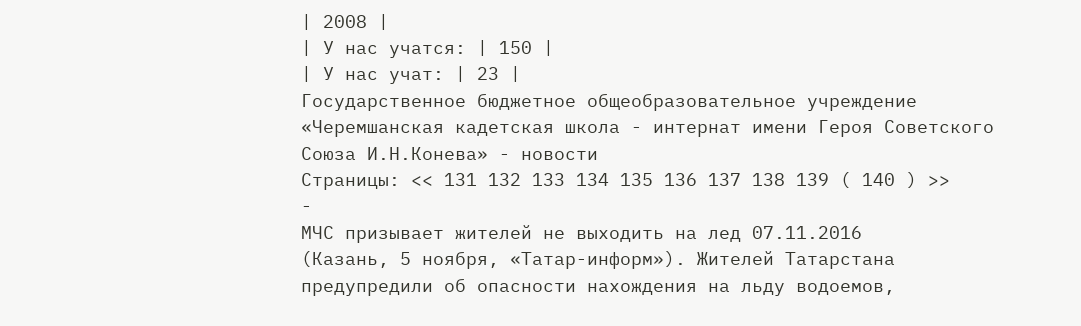| 2008 |
| У нас учатся: | 150 |
| У нас учат: | 23 |
Государственное бюджетное общеобразовательное учреждение «Черемшанская кадетская школа - интернат имени Героя Советского Союза И.Н.Конева» - новости
Страницы: << 131 132 133 134 135 136 137 138 139 ( 140 ) >>
-
МЧС призывает жителей не выходить на лед 07.11.2016
(Казань, 5 ноября, «Татар-информ»). Жителей Татарстана предупредили об опасности нахождения на льду водоемов,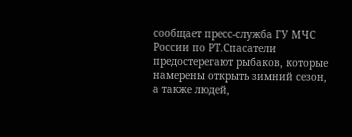сообщает пресс-служба ГУ МЧС России по РТ.Спасатели предостерегают рыбаков, которые намерены открыть зимний сезон, а также людей,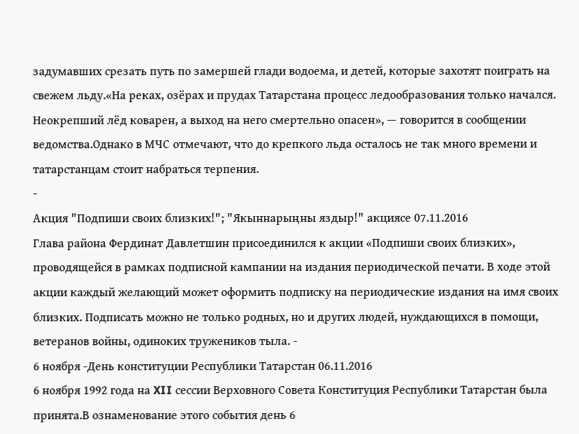задумавших срезать путь по замершей глади водоема, и детей, которые захотят поиграть на свежем льду.«На реках, озёрах и прудах Татарстана процесс ледообразования только начался. Неокрепший лёд коварен, а выход на него смертельно опасен», — говорится в сообщении ведомства.Однако в МЧС отмечают, что до крепкого льда осталось не так много времени и татарстанцам стоит набраться терпения.
-
Акция "Подпиши своих близких!"; "Якыннарыңны яздыр!" акциясе 07.11.2016
Глава района Фердинат Давлетшин присоединился к акции «Подпиши своих близких», проводящейся в рамках подписной кампании на издания периодической печати. В ходе этой акции каждый желающий может оформить подписку на периодические издания на имя своих близких. Подписать можно не только родных, но и других людей, нуждающихся в помощи, ветеранов войны, одиноких тружеников тыла. -
6 ноября -День конституции Республики Татарстан 06.11.2016
6 ноября 1992 года на XII сессии Верховного Совета Конституция Республики Татарстан была принята.В ознаменование этого события день 6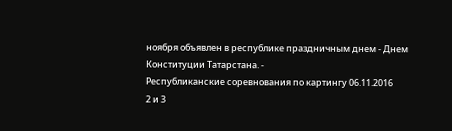ноября объявлен в республике праздничным днем - Днем Конституции Татарстана. -
Республиканские соревнования по картингу 06.11.2016
2 и 3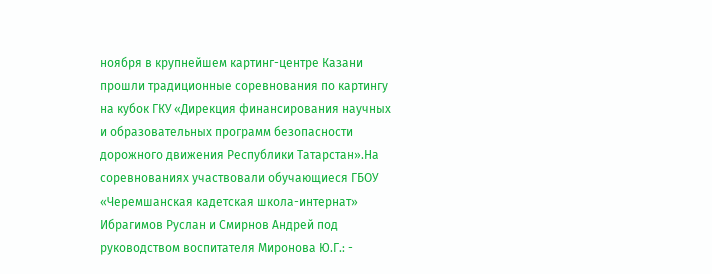ноября в крупнейшем картинг-центре Казани прошли традиционные соревнования по картингу на кубок ГКУ «Дирекция финансирования научных и образовательных программ безопасности дорожного движения Республики Татарстан».На соревнованиях участвовали обучающиеся ГБОУ «Черемшанская кадетская школа-интернат» Ибрагимов Руслан и Смирнов Андрей под руководством воспитателя Миронова Ю.Г.: -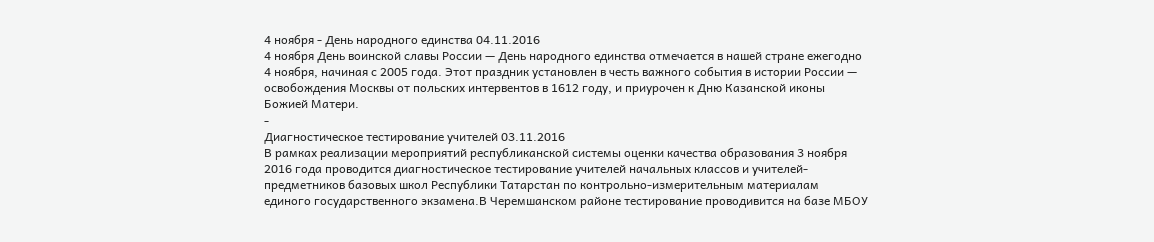4 ноября - День народного единства 04.11.2016
4 ноября День воинской славы России — День народного единства отмечается в нашей стране ежегодно 4 ноября, начиная с 2005 года. Этот праздник установлен в честь важного события в истории России — освобождения Москвы от польских интервентов в 1612 году, и приурочен к Дню Казанской иконы Божией Матери.
-
Диагностическое тестирование учителей 03.11.2016
В рамках реализации мероприятий республиканской системы оценки качества образования 3 ноября 2016 года проводится диагностическое тестирование учителей начальных классов и учителей-предметников базовых школ Республики Татарстан по контрольно-измерительным материалам единого государственного экзамена.В Черемшанском районе тестирование проводивится на базе МБОУ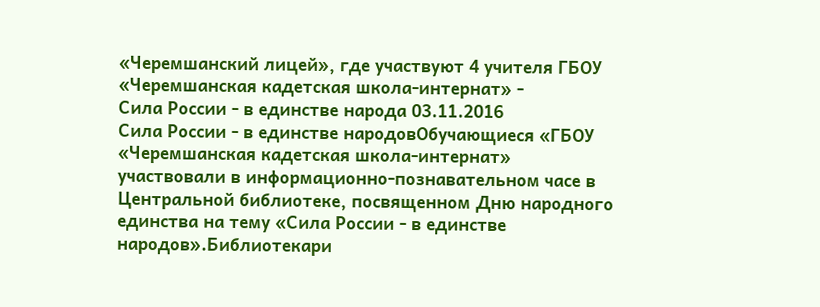«Черемшанский лицей», где участвуют 4 учителя ГБОУ «Черемшанская кадетская школа-интернат» -
Сила России - в единстве народа 03.11.2016
Сила России - в единстве народовОбучающиеся «ГБОУ «Черемшанская кадетская школа-интернат» участвовали в информационно-познавательном часе в Центральной библиотеке, посвященном Дню народного единства на тему «Сила России - в единстве народов».Библиотекари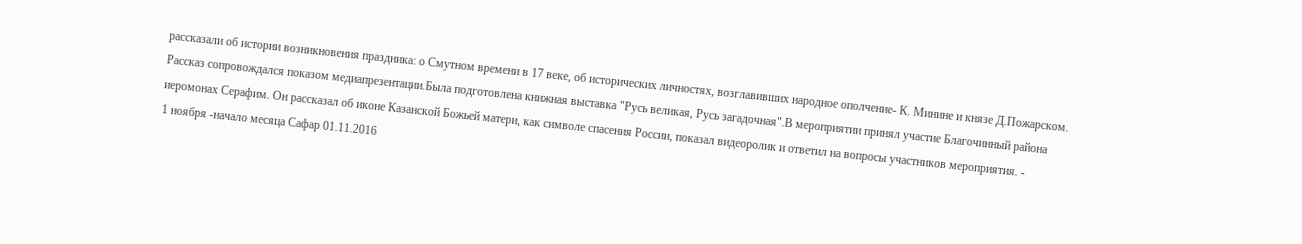рассказали об истории возникновения праздника: о Смутном времени в 17 веке, об исторических личностях, возглавивших народное ополчение- К. Минине и князе Д.Пожарском. Рассказ сопровождался показом медиапрезентации.Была подготовлена книжная выставка "Русь великая, Русь загадочная".В мероприятии принял участие Благочинный района иеромонах Серафим. Он рассказал об иконе Казанской Божьей матери, как символе спасения России, показал видеоролик и ответил на вопросы участников мероприятия. -
1 ноября -начало месяца Сафар 01.11.2016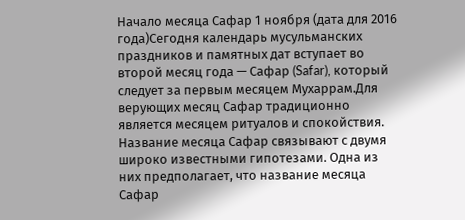Начало месяца Сафар 1 ноября (дата для 2016 года)Сегодня календарь мусульманских праздников и памятных дат вступает во второй месяц года — Сафар (Safar), который следует за первым месяцем Мухаррам.Для верующих месяц Сафар традиционно является месяцем ритуалов и спокойствия. Название месяца Сафар связывают с двумя широко известными гипотезами. Одна из них предполагает, что название месяца Сафар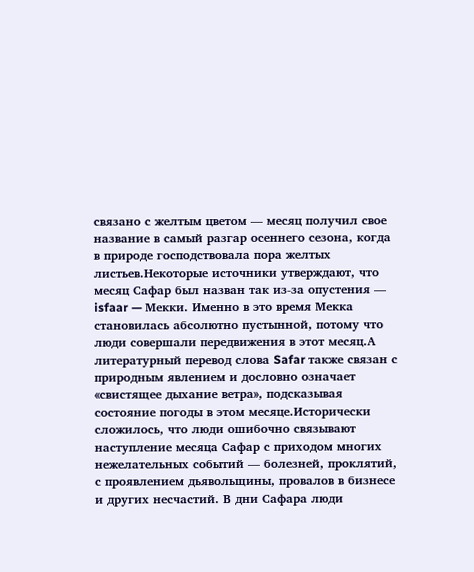связано с желтым цветом — месяц получил свое название в самый разгар осеннего сезона, когда в природе господствовала пора желтых листьев.Некоторые источники утверждают, что месяц Сафар был назван так из-за опустения — isfaar — Мекки. Именно в это время Мекка становилась абсолютно пустынной, потому что люди совершали передвижения в этот месяц.А литературный перевод слова Safar также связан с природным явлением и дословно означает «свистящее дыхание ветра», подсказывая состояние погоды в этом месяце.Исторически сложилось, что люди ошибочно связывают наступление месяца Сафар с приходом многих нежелательных событий — болезней, проклятий, с проявлением дьявольщины, провалов в бизнесе и других несчастий. В дни Сафара люди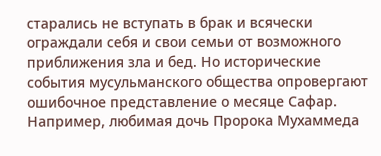старались не вступать в брак и всячески ограждали себя и свои семьи от возможного приближения зла и бед. Но исторические события мусульманского общества опровергают ошибочное представление о месяце Сафар. Например, любимая дочь Пророка Мухаммеда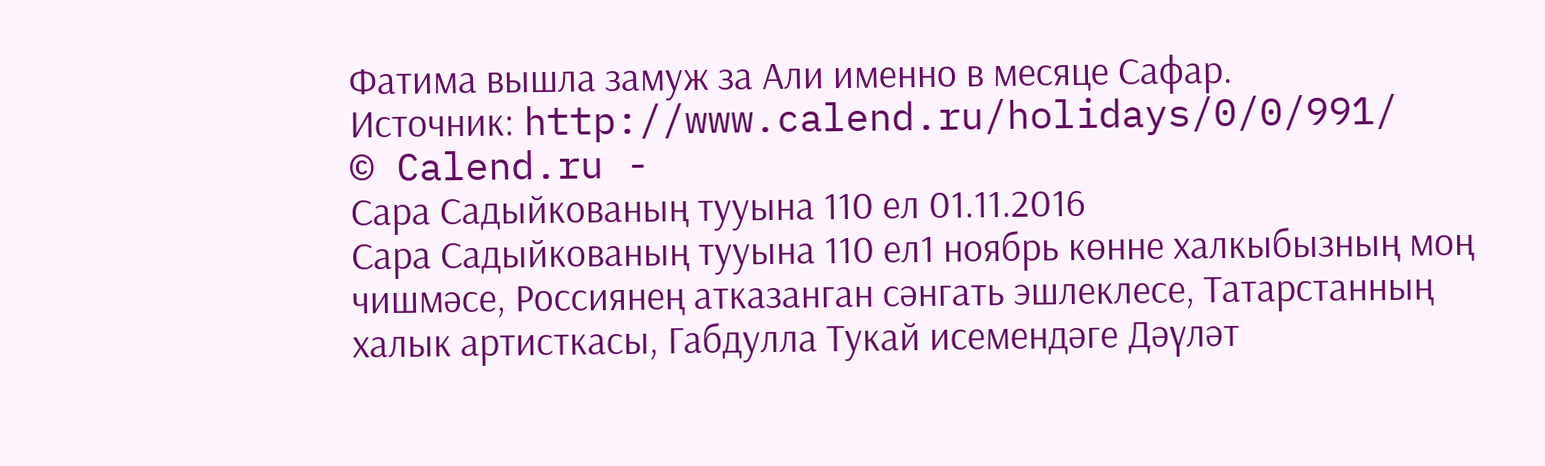Фатима вышла замуж за Али именно в месяце Сафар.
Источник: http://www.calend.ru/holidays/0/0/991/
© Calend.ru -
Сара Садыйкованың тууына 110 ел 01.11.2016
Сара Садыйкованың тууына 110 ел1 ноябрь көнне халкыбызның моң чишмәсе, Россиянең атказанган сәнгать эшлеклесе, Татарстанның халык артисткасы, Габдулла Тукай исемендәге Дәүләт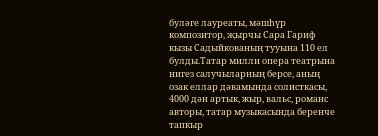буләге лауреаты, мәшһүр композитор, җырчы Сара Гариф кызы Садыйкованың тууына 110 ел булды.Татар милли опера театрына нигез салучыларның берсе, аның озак еллар дәвамында солисткасы, 4000 дән артык, жыр, вальс, романс авторы, татар музыкасында беренче тапкыр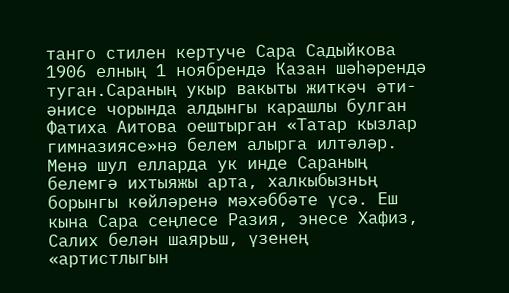танго стилен кертуче Сара Садыйкова 1906 елның 1 ноябрендә Казан шәһәрендә туган.Сараның укыр вакыты житкәч әти-әнисе чорында алдынгы карашлы булган Фатиха Аитова оештырган «Татар кызлар гимназиясе»нә белем алырга илтәләр. Менә шул елларда ук инде Сараның белемгә ихтыяжы арта, халкыбызньң борынгы көйләренә мәхәббәте үсә. Еш кына Сара сеңлесе Разия, энесе Хафиз, Салих белән шаярьш, үзенең «артистлыгын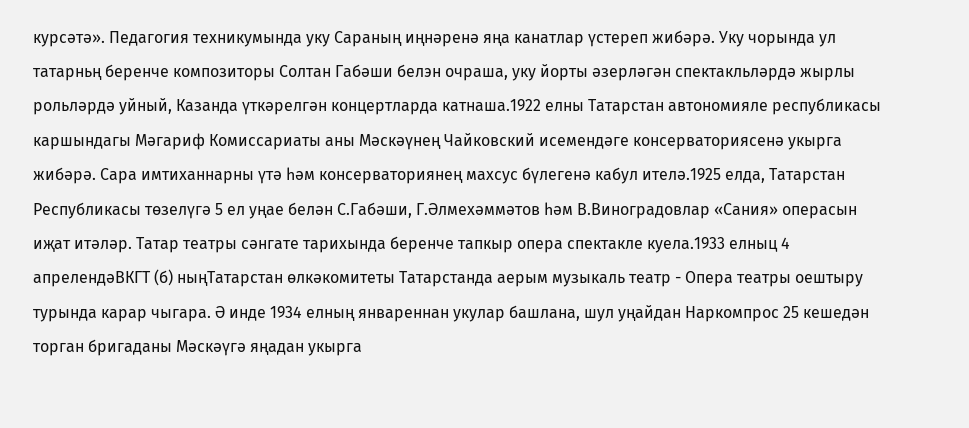курсәтә». Педагогия техникумында уку Сараның иңнәренә яңа канатлар үстереп жибәрә. Уку чорында ул татарньң беренче композиторы Солтан Габәши белэн очраша, уку йорты әзерләгән спектакльләрдә жырлы рольләрдә уйный, Казанда үткәрелгән концертларда катнаша.1922 елны Татарстан автономияле республикасы каршындагы Мәгариф Комиссариаты аны Мәскәүнең Чайковский исемендәге консерваториясенә укырга жибәрә. Сара имтиханнарны үтә һәм консерваториянең махсус бүлегенә кабул ителә.1925 елда, Татарстан Республикасы төзелүгә 5 ел уңае белән С.Габәши, Г.Әлмехәммәтов һәм В.Виноградовлар «Сания» операсын иҗат итәләр. Татар театры сәнгате тарихында беренче тапкыр опера спектакле куела.1933 елныц 4 апрелендәВКГТ (б) ныңТатарстан өлкәкомитеты Татарстанда аерым музыкаль театр - Опера театры оештыру турында карар чыгара. Ә инде 1934 елның январеннан укулар башлана, шул уңайдан Наркомпрос 25 кешедән торган бригаданы Мәскәүгә яңадан укырга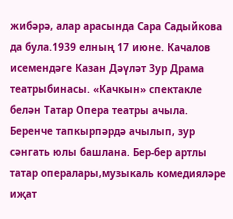жибәрә, алар арасында Сара Садыйкова да була.1939 елның 17 июне. Качалов исемендәге Казан Дәүләт Зур Драма театрыбинасы. «Качкын» спектакле белән Татар Опера театры ачыла. Беренче тапкырпәрдә ачылып, зур сәнгать юлы башлана. Бер-бер артлы татар опералары,музыкаль комедияләре иҗат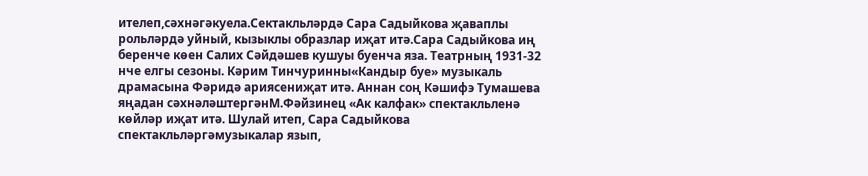ителеп,сәхнәгәкуела.Сектакльләрдә Сара Садыйкова җаваплы рольләрдә уйный, кызыклы образлар иҗат итә.Сара Садыйкова иң беренче көен Салих Сәйдәшев кушуы буенча яза. Театрның 1931-32 нче елгы сезоны. Кәрим Тинчуринны«Кандыр буе» музыкаль драмасына Фәридә ариясениҗат итә. Аннан соң Кәшифэ Тумашева яңадан сәхнәләштергәнМ.Фәйзинец «Ак калфак» спектакльленә көйләр иҗат итә. Шулай итеп, Сара Садыйкова спектакльләргәмузыкалар язып,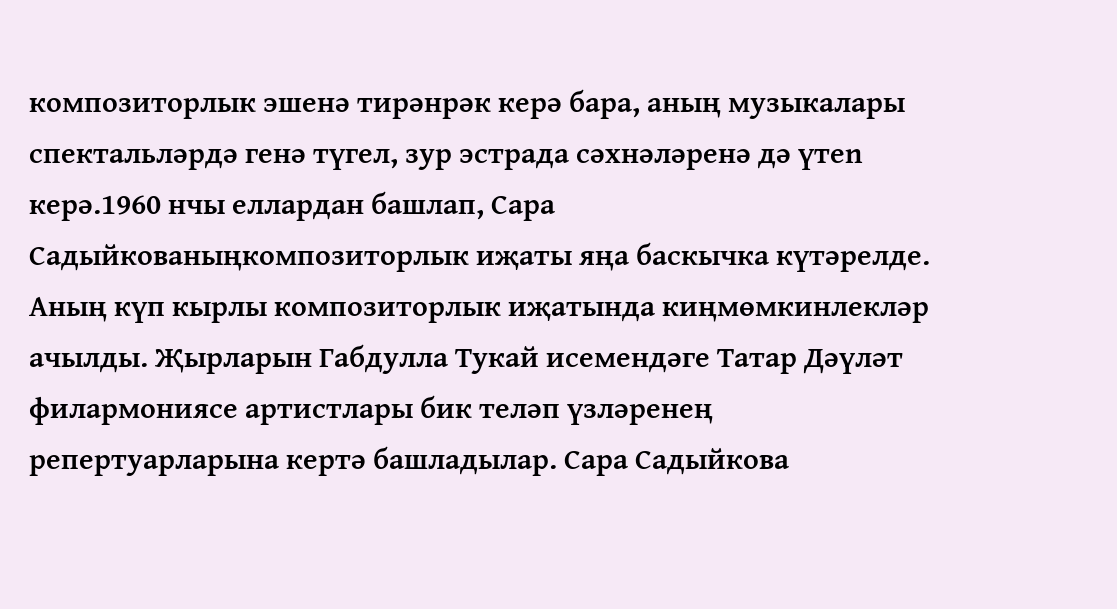композиторлык эшенә тирәнрәк керә бара, аның музыкалары спектальләрдә генә түгел, зур эстрада сәхнәләренә дә үтen керә.1960 нчы еллардан башлап, Сара Садыйкованыңкомпозиторлык иҗаты яңа баскычка күтәрелде. Аның күп кырлы композиторлык иҗатында киңмөмкинлекләр ачылды. Җырларын Габдулла Тукай исемендәге Татар Дәүләт филармониясе артистлары бик теләп үзләренең репертуарларына кертә башладылар. Сара Садыйкова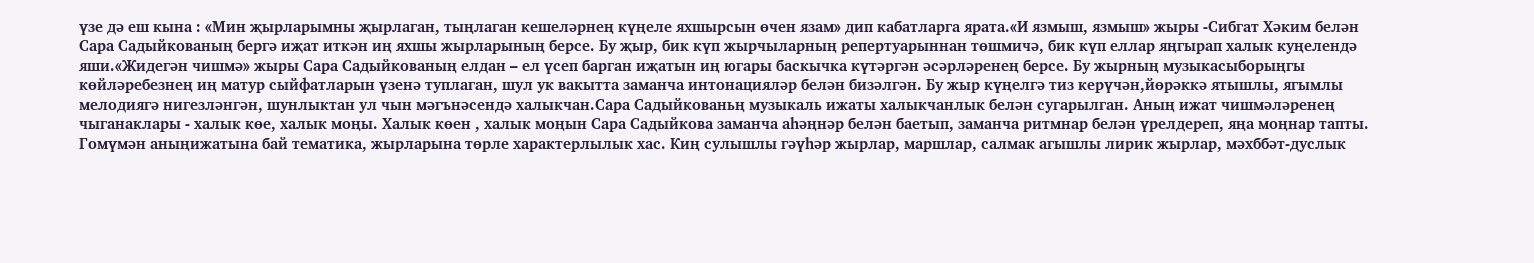үзе дә еш кына : «Мин җырларымны җырлаган, тыңлаган кешеләрнең күңеле яхшырсын өчен язам» дип кабатларга ярата.«И язмыш, язмыш» жыры -Сибгат Хәким белән Сара Садыйкованың бергә иҗат иткән иң яхшы жырларының берсе. Бу җыр, бик күп жырчыларның репертуарыннан төшмичә, бик күп еллар яңгырап халык куңелендә яши.«Жидегән чишмә» жыры Сара Садыйкованың елдан – ел үсеп барган иҗатын иң югары баскычка күтәргән әсәрләренең берсе. Бу жырның музыкасыборыңгы көйләребезнең иң матур сыйфатларын үзенә туплаган, шул ук вакытта заманча интонацияләр белән бизәлгән. Бу жыр күңелгә тиз керүчән,йөрәккә ятышлы, ягымлы мелодиягә нигезләнгән, шунлыктан ул чын мәгънәсендә халыкчан.Сара Садыйкованьң музыкаль ижаты халыкчанлык белән сугарылган. Аның ижат чишмәләренең чыганаклары - халык көе, халык моңы. Халык көен , халык моңын Сара Садыйкова заманча аһәңнәр белән баетып, заманча ритмнар белән үрелдереп, яңа моңнар тапты. Гомүмән аныңижатына бай тематика, жырларына төрле характерлылык хас. Киң сулышлы гәүһәр жырлар, маршлар, салмак агышлы лирик жырлар, мәхббәт-дуслык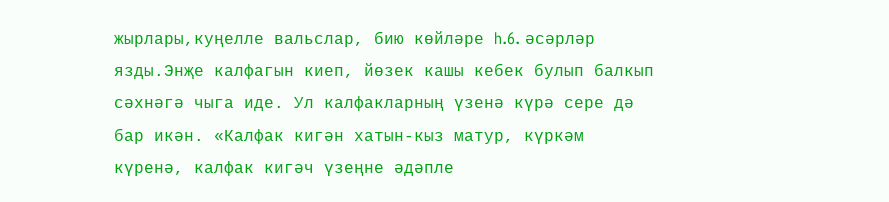жырлары,куңелле вальслар, бию көйләре h.6. әсәрләр язды.Энҗе калфагын киеп, йөзек кашы кебек булып балкып сәхнәгә чыга иде. Ул калфакларның үзенә күрә сере дә бар икән. «Калфак кигән хатын-кыз матур, күркәм күренә, калфак кигәч үзеңне әдәпле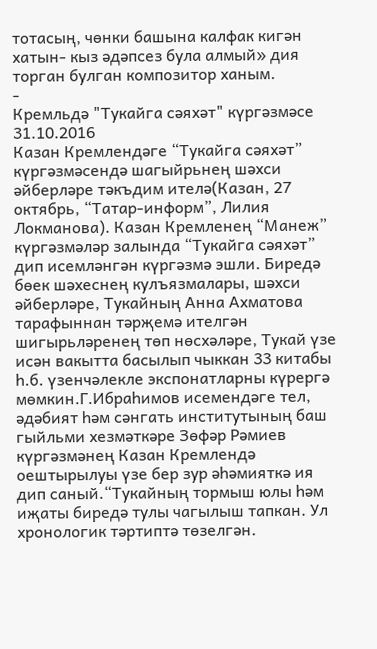тотасың, чөнки башына калфак кигән хатын- кыз әдәпсез була алмый» дия торган булган композитор ханым.
-
Кремльдә "Тукайга сәяхәт" күргәзмәсе 31.10.2016
Казан Кремлендәге “Тукайга сәяхәт” күргәзмәсендә шагыйрьнең шәхси әйберләре тәкъдим ителә(Казан, 27 октябрь, “Татар-информ”, Лилия Локманова). Казан Кремленең “Манеж” күргәзмәләр залында “Тукайга сәяхәт” дип исемләнгән күргәзмә эшли. Биредә бөек шәхеснең кулъязмалары, шәхси әйберләре, Тукайның Анна Ахматова тарафыннан тәрҗемә ителгән шигырьләренең төп нөсхәләре, Тукай үзе исән вакытта басылып чыккан 33 китабы һ.б. үзенчәлекле экспонатларны күрергә мөмкин.Г.Ибраһимов исемендәге тел, әдәбият һәм сәнгать институтының баш гыйльми хезмәткәре Зөфәр Рәмиев күргәзмәнең Казан Кремлендә оештырылуы үзе бер зур әһәмияткә ия дип саный.“Тукайның тормыш юлы һәм иҗаты биредә тулы чагылыш тапкан. Ул хронологик тәртиптә төзелгән.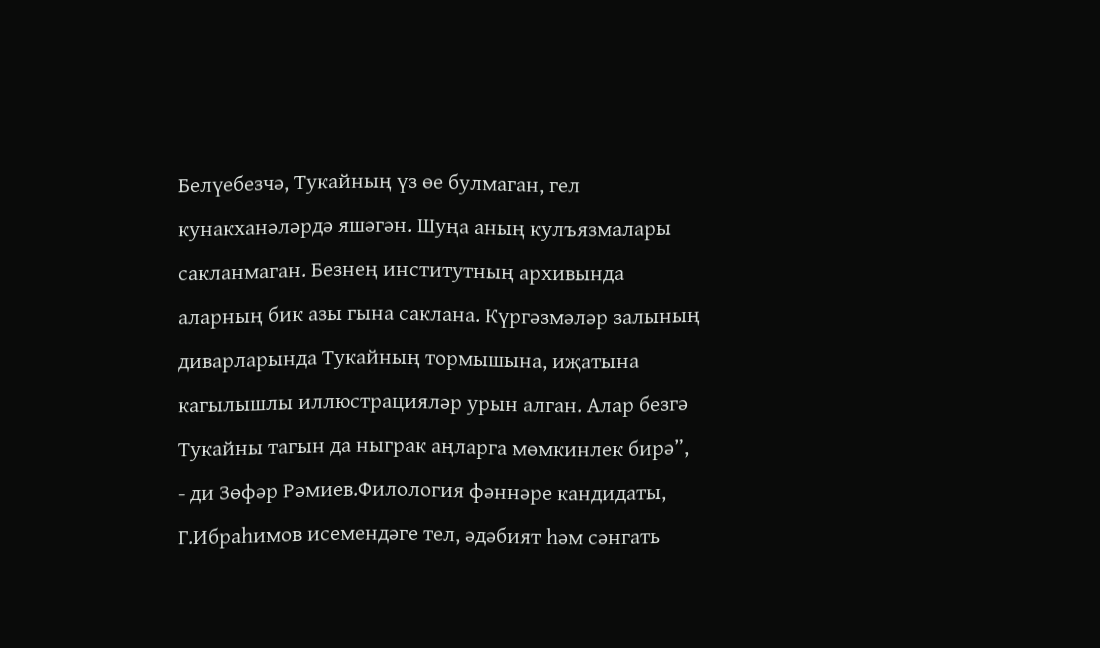Белүебезчә, Тукайның үз өе булмаган, гел кунакханәләрдә яшәгән. Шуңа аның кулъязмалары сакланмаган. Безнең институтның архивында аларның бик азы гына саклана. Күргәзмәләр залының диварларында Тукайның тормышына, иҗатына кагылышлы иллюстрацияләр урын алган. Алар безгә Тукайны тагын да ныграк аңларга мөмкинлек бирә”, - ди Зөфәр Рәмиев.Филология фәннәре кандидаты, Г.Ибраһимов исемендәге тел, әдәбият һәм сәнгать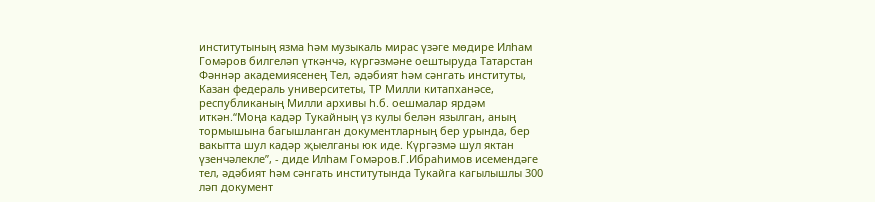институтының язма һәм музыкаль мирас үзәге мөдире Илһам Гомәров билгеләп үткәнчә, күргәзмәне оештыруда Татарстан Фәннәр академиясенең Тел, әдәбият һәм сәнгать институты, Казан федераль университеты, ТР Милли китапханәсе, республиканың Милли архивы һ.б. оешмалар ярдәм иткән.“Моңа кадәр Тукайның үз кулы белән язылган, аның тормышына багышланган документларның бер урында, бер вакытта шул кадәр җыелганы юк иде. Күргәзмә шул яктан үзенчәлекле”, - диде Илһам Гомәров.Г.Ибраһимов исемендәге тел, әдәбият һәм сәнгать институтында Тукайга кагылышлы 300 ләп документ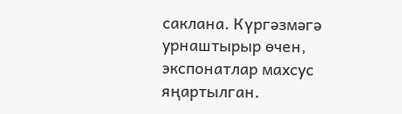саклана. Күргәзмәгә урнаштырыр өчен, экспонатлар махсус яңартылган.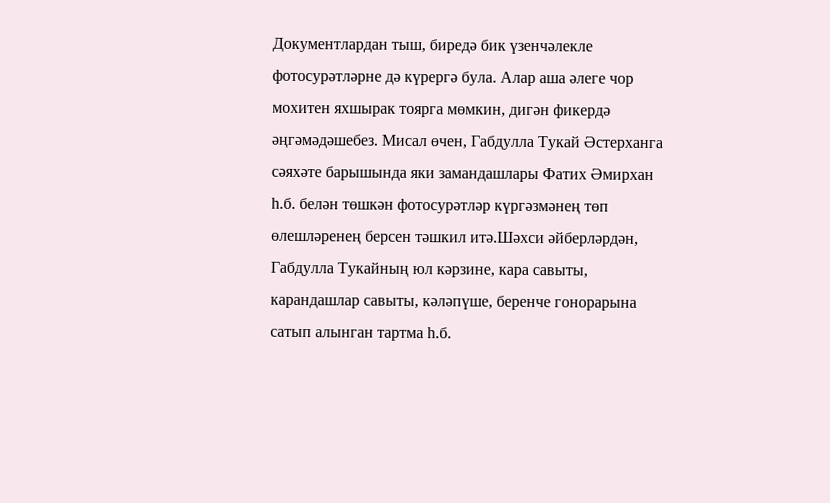Документлардан тыш, биредә бик үзенчәлекле фотосурәтләрне дә күрергә була. Алар аша әлеге чор мохитен яхшырак тоярга мөмкин, дигән фикердә әңгәмәдәшебез. Мисал өчен, Габдулла Тукай Әстерханга сәяхәте барышында яки замандашлары Фатих Әмирхан һ.б. белән төшкән фотосурәтләр күргәзмәнең төп өлешләренең берсен тәшкил итә.Шәхси әйберләрдән, Габдулла Тукайның юл кәрзине, кара савыты, карандашлар савыты, кәләпүше, беренче гонорарына сатып алынган тартма һ.б.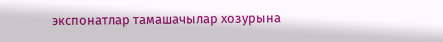экспонатлар тамашачылар хозурына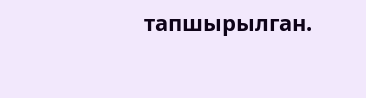тапшырылган.